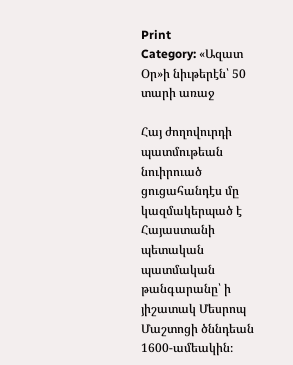Print
Category: «Ազատ Օր»ի նիւթերէն՝ 50 տարի առաջ

Հայ ժողովուրդի պատմութեան նուիրուած ցուցահանդէս մը կազմակերպած է Հայաստանի պետական պատմական թանգարանը՝ ի յիշատակ Մեսրոպ Մաշտոցի ծննդեան 1600-ամեակին։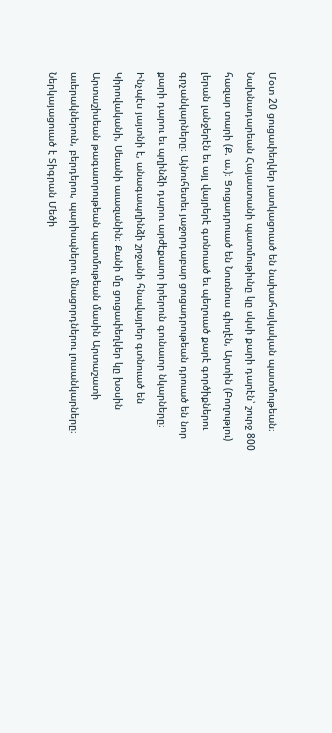Մօտ 20 ցուցափեղկեր յատկացուած են նախահայկական պատմութեան։ Նախնադարեան Հայաստանի պատմութիւնը կը սկսի քարի դարէն՝ շուրջ 800 հազար տարի (Ք. ա.)։ Ցուցադրուած են Նուռնուս գիւղէն, Արտին (Բողութլու) լերան լանջերէն եւ այլ վայրերէ գտնուած եւ պեղուած քարէ գործիքներու գրչանկարները։ Այնուհետեւ յաջորդաբար ցուցադրութեան դրուած են նոր քարի դարու եւ պղինձի դարու արժէքաւոր իրերուն գունաւոր նկարները։ Ինչպէս յայտնի է, անագապղինձի շրջանի հնավայրեր գտնուած են Կիրովականի, Սեւանի աւազանին։ Քանի մը ցուցափեղկեր կը խօսին Արտաշիսեան թագաւորութեան պատմութեան մասին Արտաշատի աւերակներուն, բերդերու, պարիսպներու մնացորդներու լուսանկարները։ Ներկայացուած է Տիգրան Մեծի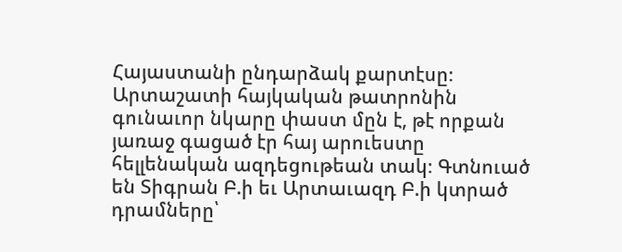Հայաստանի ընդարձակ քարտէսը։ Արտաշատի հայկական թատրոնին գունաւոր նկարը փաստ մըն է, թէ որքան յառաջ գացած էր հայ արուեստը հելլենական ազդեցութեան տակ։ Գտնուած են Տիգրան Բ.ի եւ Արտաւազդ Բ.ի կտրած դրամները՝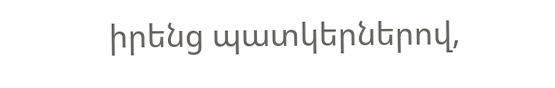իրենց պատկերներով,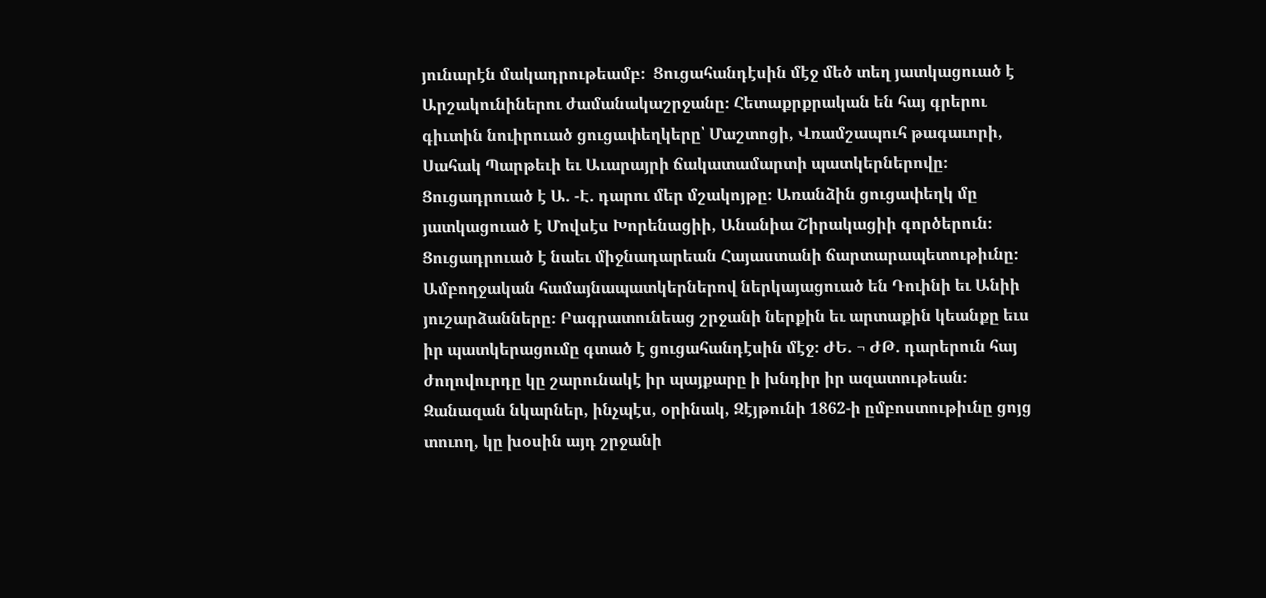յունարէն մակադրութեամբ։  Ցուցահանդէսին մէջ մեծ տեղ յատկացուած է Արշակունիներու ժամանակաշրջանը։ Հետաքրքրական են հայ գրերու գիւտին նուիրուած ցուցափեղկերը՝ Մաշտոցի, Վռամշապուհ թագաւորի, Սահակ Պարթեւի եւ Աւարայրի ճակատամարտի պատկերներովը։ Ցուցադրուած է Ա. -Է. դարու մեր մշակոյթը։ Առանձին ցուցափեղկ մը յատկացուած է Մովսէս Խորենացիի, Անանիա Շիրակացիի գործերուն։ Ցուցադրուած է նաեւ միջնադարեան Հայաստանի ճարտարապետութիւնը։ Ամբողջական համայնապատկերներով ներկայացուած են Դուինի եւ Անիի յուշարձանները։ Բագրատունեաց շրջանի ներքին եւ արտաքին կեանքը եւս իր պատկերացումը գտած է ցուցահանդէսին մէջ։ ԺԵ. ¬ ԺԹ. դարերուն հայ ժողովուրդը կը շարունակէ իր պայքարը ի խնդիր իր ազատութեան։ Զանազան նկարներ, ինչպէս, օրինակ, Զէյթունի 1862-ի ըմբոստութիւնը ցոյց տուող, կը խօսին այդ շրջանի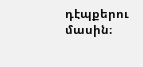դէպքերու մասին։